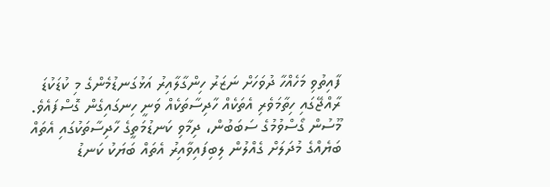ފާއިތުވި މަހެއްހާ ދުވަހަށް ނަޒަރު ހިންގާލާއިރު އަޅުގަނޑުމެންގެ މި ކުޑަކުޑަ ރާއްޖޭގައި ހިތާމަވެރި އެތަކެއް ހާދިސާތަކެއް ވަނީ ހިނގައިގެން ގޮސްފައެވެ. މޫސުން ގޯސްވުމުގެ ސަބަބުން، ދިމާވި ކަނޑުމަތީގެ ހާދިސާތަކުގައި އެތައް ބަޔެއްގެ މުދަލަށް ގެއްލުން ލިބިފައިވާއިރު އެތައް ބަޔަކު ކަނޑު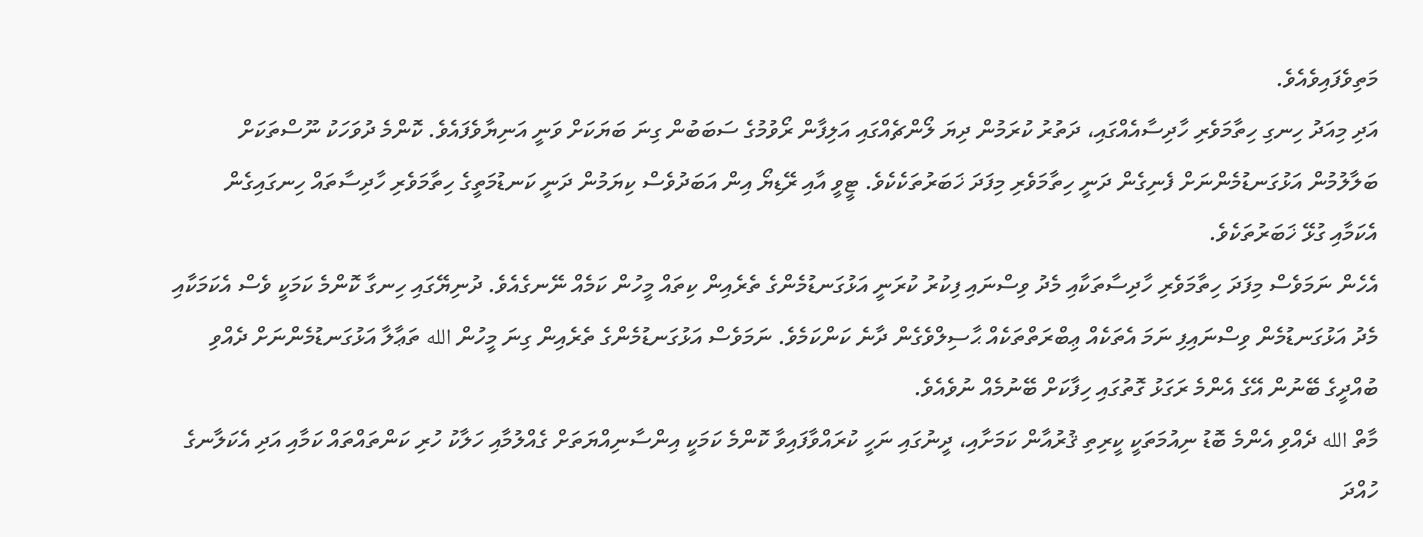މަތިވެފައިވެއެވެ.
އަދި މިއަދު ހިނގި ހިތާމަވެރި ހާދިސާއެއްގައި، ދަތުރު ކުރަމުން ދިޔަ ލޯންޗެއްގައި އަލިފާން ރޯވުމުގެ ސަބަބުން ގިނަ ބަޔަކަށް ވަނީ އަނިޔާވެފައެވެ. ކޮންމެ ދުވަހަކު ނޫސްތަކަށް ބަލާލުމުން އަޅުގަނޑުމެންނަށް ފެނިގެން ދަނީ ހިތާމަވެރި މިފަދަ ޚަބަރުތަކެކެވެ. ޓީވީ އާއި ރޭޑިޔޯ އިން އަބަދުވެސް ކިޔަމުން ދަނީ ކަނޑުމަތީގެ ހިތާމަވެރި ހާދިސާތައް ހިނގައިގެން އެކަމާއި ގުޅޭ ޚަބަރުތަކެވެ.
އެހެން ނަމަވެސް މިފަދަ ހިތާމަވެރި ހާދިސާތަކާއި މެދު ވިސްނައި ފިކުރު ކުރަނީ އަޅުގަނޑުމެންގެ ތެރެއިން ކިތައް މީހުން ކަމެއް ނޭނގެއެވެ. ދުނިޔޭގައި ހިނގާ ކޮންމެ ކަމަކީ ވެސް އެކަމަކާއި މެދު އަޅުގަނޑުމެން ވިސްނައިފި ނަމަ އެތަކެއް ޢިބްރަތްތަކެއް ޙާސިލްވެގެން ދާނެ ކަންކަމެވެ. ނަމަވެސް އަޅުގަނޑުމެންގެ ތެރެއިން ގިނަ މީހުން الله ތަޢާލާ އަޅުގަނޑުމެންނަށް ދެއްވި ބުއްދީގެ ބޭނުން އޭގެ އެންމެ ރަގަޅު ގޮތުގައި ހިފާކަށް ބޭނުމެއް ނުވެއެވެ.
މާތް الله ދެއްވި އެންމެ ބޮޑު ނިއުމަތަކީ ކީރިތި ޤުރުއާން ކަމަށާއި، ދީނުގައި ނަހީ ކުރައްވާފައިވާ ކޮންމެ ކަމަކީ އިންސާނިއްޔަތަށް ގެއްލުމާއި ހަލާކު ހުރި ކަންތައްތައް ކަމާއި އަދި އެކަލާނގެ ހުއްދަ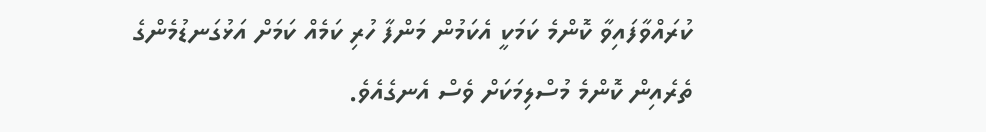ކުރައްވާފައިވާ ކޮންމެ ކަމަކީ އެކަމުން މަންފާ ހުރި ކަމެއް ކަމަށް އަޅުގަނޑުމެންގެ ތެރެއިން ކޮންމެ މުސްލިމަކަށް ވެސް އެނގެއެވެ.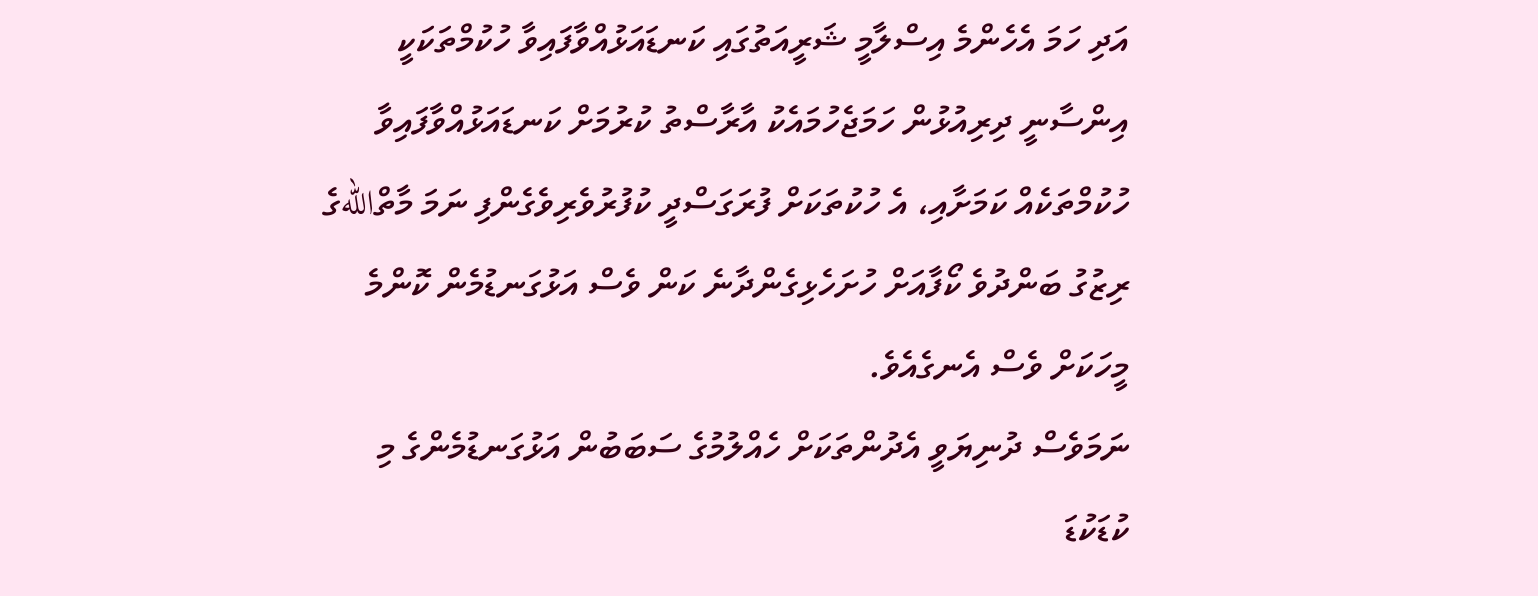އަދި ހަމަ އެހެންމެ އިސްލާމީ ޝަރީއަތުގައި ކަނޑައަޅުއްވާފައިވާ ހުކުމްތަކަކީ އިންސާނީ ދިރިއުޅުން ހަމަޖެހުމައެކު އާރާސްތު ކުރުމަށް ކަނޑައަޅުއްވާފައިވާ ހުކުމްތަކެއް ކަމަށާއި، އެ ހުކުތަކަށް ފުރަގަސްދީ ކުފުރުވެރިވެގެންފި ނަމަ މާތްاللهގެ ރިޒުގު ބަންދުވެ ކޯފާއަށް ހުށަހެޅިގެންދާނެ ކަން ވެސް އަޅުގަނޑުމެން ކޮންމެ މީހަކަށް ވެސް އެނގެއެވެ.
ނަމަވެސް ދުނިޔަވީ އެދުންތަކަށް ހެއްލުމުގެ ސަބަބުން އަޅުގަނޑުމެންގެ މި ކުޑަކުޑަ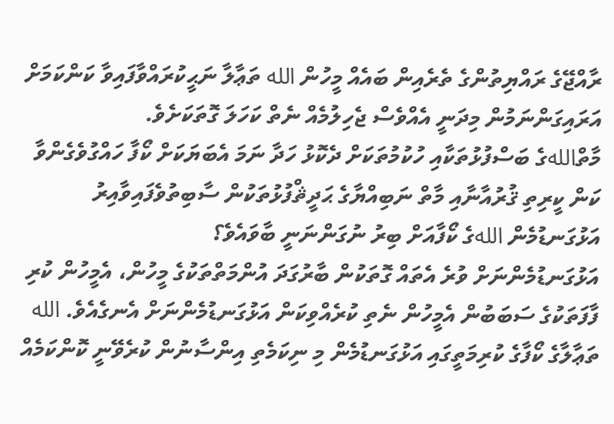ރާއްޖޭގެ ރައްޔިތުންގެ ތެރެއިން ބައެއް މީހުން الله ތަޢާލާ ނަޙީކުރައްވާފައިވާ ކަންކަމަށް އަރައިގަންނަމުން މިދަނީ އެއްވެސް ޖެހިލުމެއް ނެތް ކަހަލަ ގޮތަކަށެވެ.
މާތްاللهގެ ބަސްފުޅުތަކާއި ހުކުމުތަކަށް ދެކޮޅު ހަދާ ނަމަ އެބަޔަކަށް ކޯފާ ހައްގުވެގެންވާ ކަން ކީރިތި ޤުރުއާނާއި މާތް ނަބިއްޔާގެ ޙަދީޘްފުޅުތަކުން ސާބިތުވެފައިވާއިރު އަޅުގަނޑުމެން اللهގެ ކޯފާއަށް ބިރު ނުގަންނަނީ ބާވައެވެ؟
އަޅުގަނޑުމެންނަށް ވުރެ އެތައް ގޮތަކުން ބާރުގަދަ އުންމަތްތަކުގެ މީހުން، އެމީހުން ކުރި ފާފަތަކުގެ ސަބަބުން އެމީހުން ނެތި ކުރެއްވިކަން އަޅުގަނޑުމެންނަށް އެނގެއެވެ. الله ތަޢާލާގެ ކޯފާގެ ކުރިމަތީގައި އަޅުގަނޑުމެން މި ނިކަމެތި އިންސާނުން ކުރެވޭނީ ކޮންކަމެއް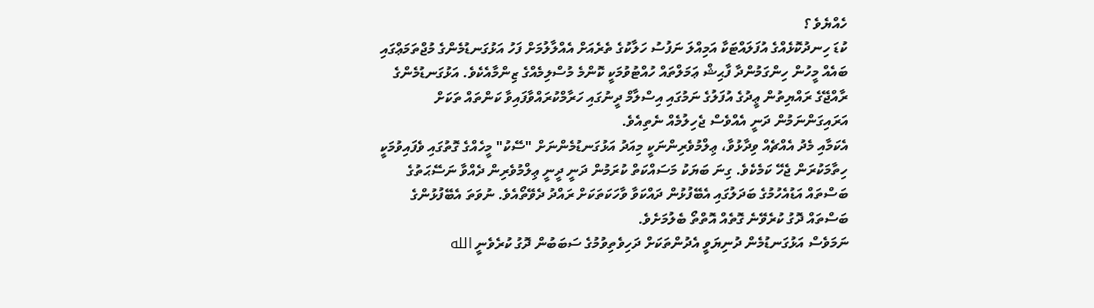ހެއްޔެވެ ؟
ކުޑަ ހިނދުކޮޅެއްގެ އުފަލައްޓަކާ އަމިއްލަ ނަފުސު ހަލާކުގެ ތެރެއަށް އެއްލާލުމަށް ފަހު އަޅުގަނޑުމެންގެ މުޖްތަމަޢްގައި ބައެއް މީހުން ހިންގަމުންދާ ފާޙިޝް ޢަމަލްތައް ހުއްޓުވުމަކީ ކޮންމެ މުސްލިމެއްގެ ޒިންމާއެކެވެ. އަޅުގަނޑުމެންގެ ރާއްޖޭގެ ރައްޔިތުން ޢީދުގެ އުފަލުގެ ނަމުގައި އިސްލާމް ދީނުގައި ހަރާމްކުރައްވާފައިވާ ކަންތައް ތަކަށް އަރައިގަންނަމުން ދަނީ އެއްވެސް ޖެހިލުމެއް ނެތިއެވެ.
އެކަމާއި މެދު އެއްޗެއް ވިދާޅުވާ، ޢިލްމުވެރިންނަކީ މިއަދު އަޅުގަނޑުމެންނަށް "ސޭކު" މީހެއްގެ ގޮތުގައި ވެފައިވުމަކީ ހިތާމަކުރަން ޖެހޭ ކަމެކެވެ. ގިނަ ބަޔަކު މަސައްކަތް ކުރަމުން ދަނީ ދީނީ ޢިލްމުވެރިން ދެއްވާ ނަސޭޙަތުގެ ބަސްތައް އަޑުއެހުމުގެ ބަދަލުގައި އެބޭފުޅުން ދައްކަވާ ވާހަކަތަކަށް ރައްދު ދެވޭތޯއެވެ. ނުވަތަ އެބޭފުޅުންގެ ބަސްތައް ދޮގު ކުރެވޭނެ ގޮތެއް އޮތްތޯ ބެލުމަށެވެ.
ނަމަވެސް އަޅުގަނޑުމެން ދުނިޔަވީ އެދުންތަކަށް ދަހިވެތިވުމުގެ ސަބަބުން ދޮގު ކުރެވެނީ الله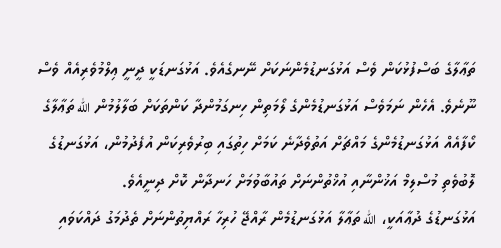ތަޢާލާގެ ބަސްފުޅުކަން ވެސް އަޅުގަނޑުމެންނަކަށް ނޭނގެއެވެ. އަޅުގަނޑަކީ ދީނީ ޢިލްމުވެރިއެއް ވެސް ނޫނެވެ. އެހެން ނަމަވެސް އަޅުގަނޑުމެންގެ ލޯމަތިން ހިނގަމުންދާ ކަންތަކަށް ބަލާލުމުން الله ތަޢާލާގެ ކޯފާއެއް އަޅުގަނޑުމެންގެ މައްޗަށް އަތުވެދާނެ ކަމަށް ހިތުގައި ބިރުވެރިކަން އުފެދުމުން، އަޅުގަނޑުގެ ލޮބުވެތި މުސްލިމް އަޚުންނާއި އުޚްތުންނަށް ތައުބާވުމަށް ހަނދާން ކޮށް ދިނީއެވެ.
އަޅުގަނޑުގެ ދުޢާއަކީ، الله ތަޢާލާ އަޅުގަނޑުމެން ރާއްޖޭ ހުރިހާ ރައްޔިތުންނަށް ތެދުމަގު ދައްކަވައި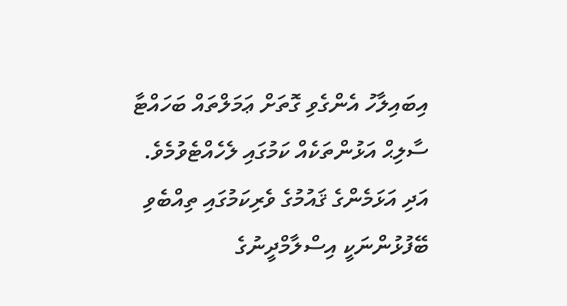އިބައިލާހު އެންގެވި ގޮތަށް ޢަމަލްތައް ބަހައްޓާ ސާލިޙް އަޅުންތަކެއް ކަމުގައި ލެހެއްޓެވުމެވެ. އަދި އަޅަމެންގެ ޤައުމުގެ ވެރިކަމުގައި ތިއްބެވި ބޭފުޅުންނަކީ އިސްލާމްދީނުގެ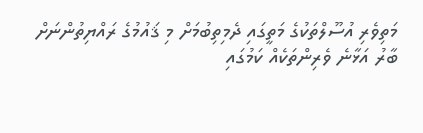މަތިވެރި އުސޫލްތަކުގެ މަތީގައި ދެމިތިބުމަށް މި ޤައުމުގެ ރައްޔިތުންނަށް ބާރު އަޅާނެ ވެރިންތަކެއް ކަމުގައި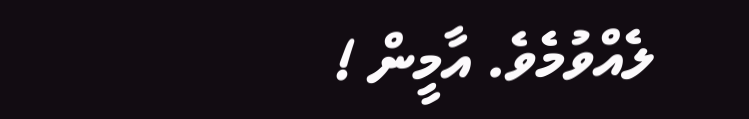ލެއްވުމެވެ. އާމީން !